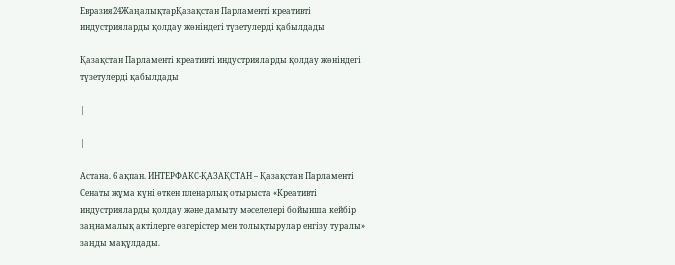Евразия24ЖаңалықтарҚазақстан Парламенті креативті индустрияларды қолдау жөніндегі түзетулерді қабылдады

Қазақстан Парламенті креативті индустрияларды қолдау жөніндегі түзетулерді қабылдады

|

|

Астана. 6 ақпан. ИНТЕРФАКС-ҚАЗАҚСТАН – Қазақстан Парламенті Сенаты жұма күні өткен пленарлық отырыста «Креативті индустрияларды қолдау және дамыту мәселелері бойынша кейбір заңнамалық актілерге өзгерістер мен толықтырулар енгізу туралы» заңды мақұлдады.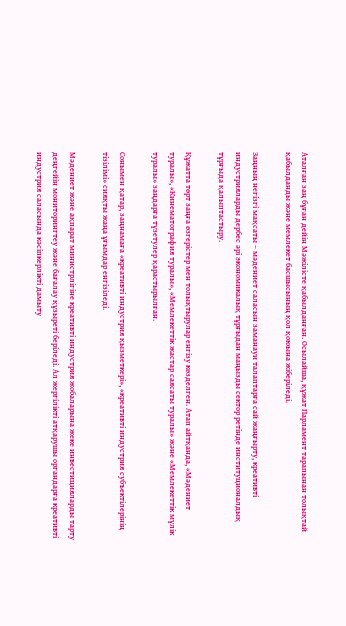Аталған заң бұған дейін Мәжілісте қабылданған. Осылайша, құжат Парламент тарапынан толықтай қабылданды және мемлекет басшысының қол қоюына жіберіледі.

Заңның негізгі мақсаты – мәдениет саласын заманауи талаптарға сай жаңғырту, креативті индустрияларды дербес әрі экономикалық тұрғыдан маңызды сектор ретінде институционалдық тұрғыда қалыптастыру.

Құжатта төрт заңға өзгерістер мен толықтырулар енгізу көзделген. Атап айтқанда, «Мәдениет туралы», «Кинематография туралы», «Мемлекеттік жастар саясаты туралы» және «Мемлекеттік мүлік туралы» заңдарға түзетулер қарастырылған.

Сонымен қатар, заңнамаға «креативті индустрия қызметкері», «креативті индустрия субъектілерінің тізілімі» сияқты жаңа ұғымдар енгізіледі.

Мәдениет және ақпарат министрлігіне креативті индустрия жобаларына жеке инвестицияларды тарту деңгейін мониторингтеу және бағалау құзыреті беріледі. Ал жергілікті атқарушы органдарға креативті индустрия саласында кәсіпкерлікті дамыту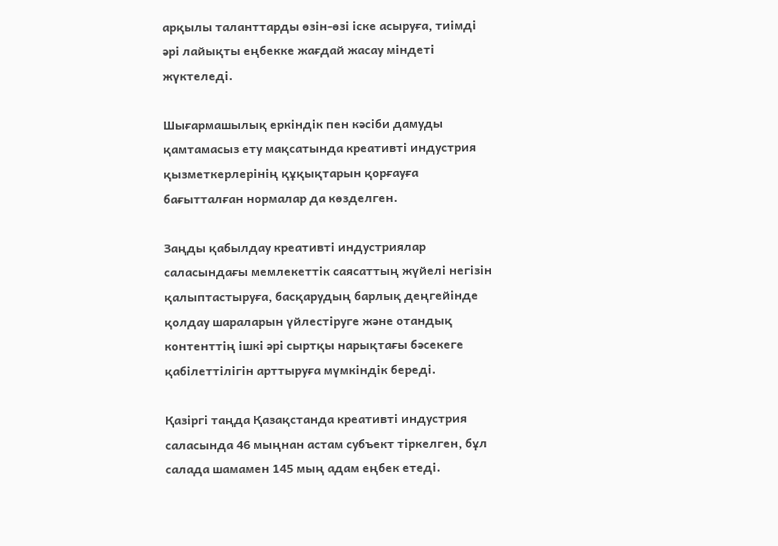арқылы таланттарды өзін-өзі іске асыруға, тиімді әрі лайықты еңбекке жағдай жасау міндеті жүктеледі.

Шығармашылық еркіндік пен кәсіби дамуды қамтамасыз ету мақсатында креативті индустрия қызметкерлерінің құқықтарын қорғауға бағытталған нормалар да көзделген.

Заңды қабылдау креативті индустриялар саласындағы мемлекеттік саясаттың жүйелі негізін қалыптастыруға, басқарудың барлық деңгейінде қолдау шараларын үйлестіруге және отандық контенттің ішкі әрі сыртқы нарықтағы бәсекеге қабілеттілігін арттыруға мүмкіндік береді.

Қазіргі таңда Қазақстанда креативті индустрия саласында 46 мыңнан астам субъект тіркелген, бұл салада шамамен 145 мың адам еңбек етеді.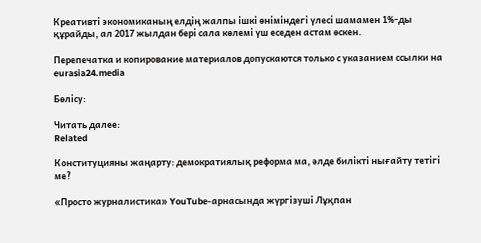Креативті экономиканың елдің жалпы ішкі өніміндегі үлесі шамамен 1%-ды құрайды, ал 2017 жылдан бері сала көлемі үш еседен астам өскен.

Перепечатка и копирование материалов допускаются только с указанием ссылки на eurasia24.media

Бөлісу:

Читать далее:
Related

Конституцияны жаңарту: демократиялық реформа ма, әлде билікті нығайту тетігі ме?

«Просто журналистика» YouTube-арнасында жүргізуші Лұқпан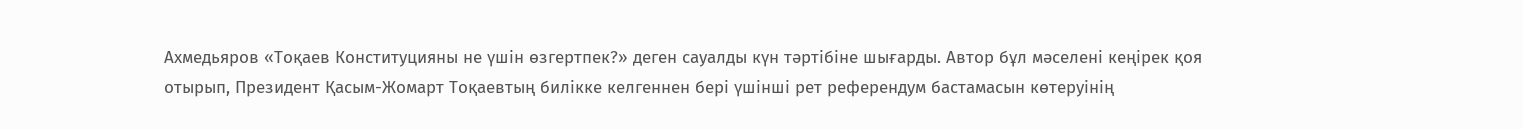Ахмедьяров «Тоқаев Конституцияны не үшін өзгертпек?» деген сауалды күн тәртібіне шығарды. Автор бұл мәселені кеңірек қоя отырып, Президент Қасым-Жомарт Тоқаевтың билікке келгеннен бері үшінші рет референдум бастамасын көтеруінің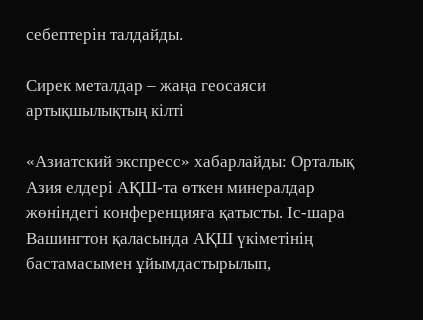себептерін талдайды.

Сирек металдар – жаңа геосаяси артықшылықтың кілті

«Азиатский экспресс» хабарлайды: Орталық Азия елдері АҚШ-та өткен минералдар жөніндегі конференцияға қатысты. Іс-шара Вашингтон қаласында АҚШ үкіметінің бастамасымен ұйымдастырылып,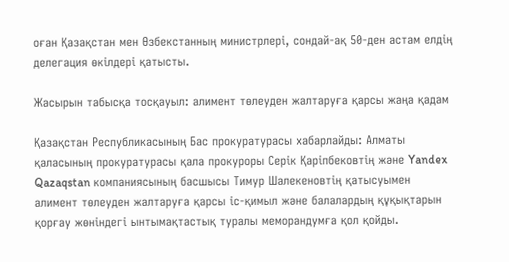оған Қазақстан мен Өзбекстанның министрлері, сондай-ақ 50-ден астам елдің делегация өкілдері қатысты.

Жасырын табысқа тосқауыл: алимент төлеуден жалтаруға қарсы жаңа қадам

Қазақстан Республикасының Бас прокуратурасы хабарлайды: Алматы қаласының прокуратурасы қала прокуроры Серік Қаріпбековтің және Yandex Qazaqstan компаниясының басшысы Тимур Шалекеновтің қатысуымен алимент төлеуден жалтаруға қарсы іс-қимыл және балалардың құқықтарын қорғау жөніндегі ынтымақтастық туралы меморандумға қол қойды.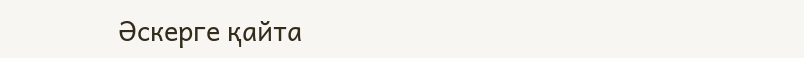Әскерге қайта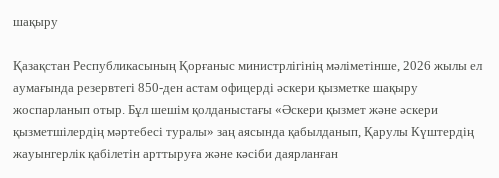шақыру

Қазақстан Республикасының Қорғаныс министрлігінің мәліметінше, 2026 жылы ел аумағында резервтегі 850-ден астам офицерді әскери қызметке шақыру жоспарланып отыр. Бұл шешім қолданыстағы «Әскери қызмет және әскери қызметшілердің мәртебесі туралы» заң аясында қабылданып, Қарулы Күштердің жауынгерлік қабілетін арттыруға және кәсіби даярланған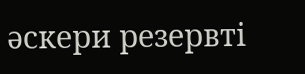әскери резервті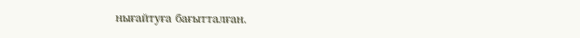нығайтуға бағытталған.